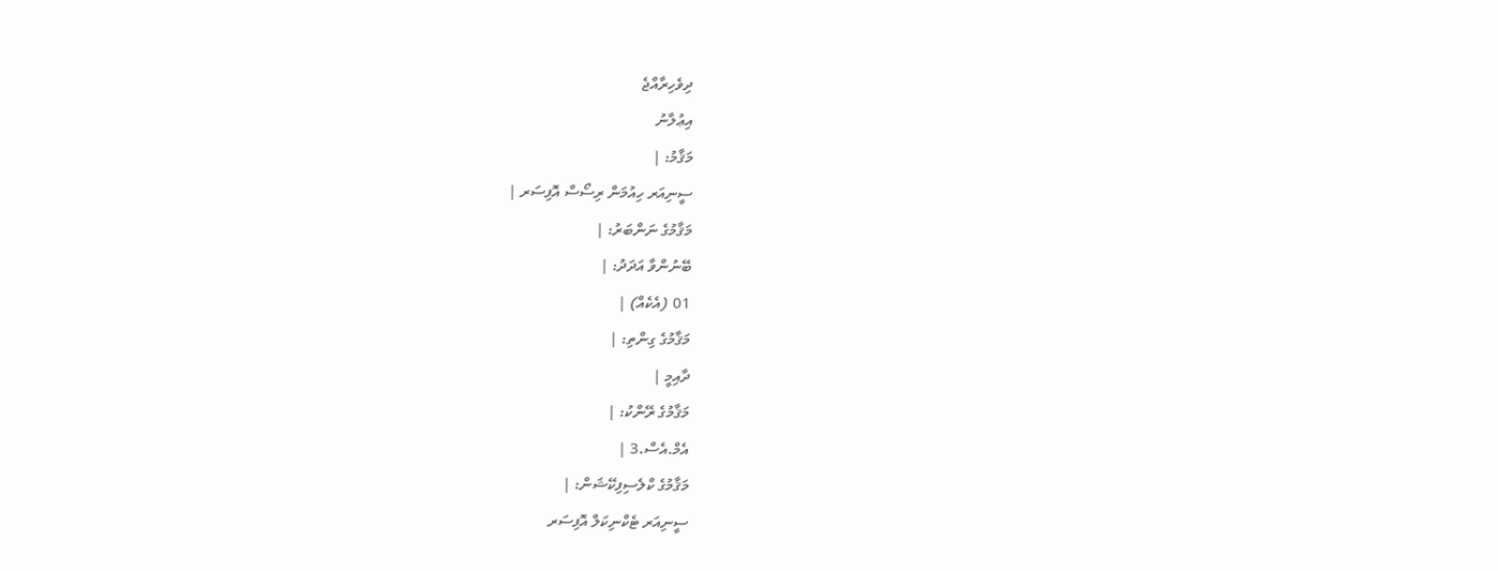ދިވެހިރާއްޖެ
އިޢުލާނު
މަޤާމު: |
ސީނިއަރ ހިއުމަން ރިސޯސް އޮފިސަރ |
މަޤާމުގެ ނަންބަރު: |
ބޭނުންވާ އަދަދު: |
01 (އެކެއް) |
މަޤާމުގެ ގިންތި: |
ދާއިމީ |
މަޤާމުގެ ރޭންކު: |
އެމް.އެސް.3 |
މަޤާމުގެ ކްލެސިފިކޭޝަން: |
ސީނިއަރ ޓެކްނިކަލް އޮފިސަރ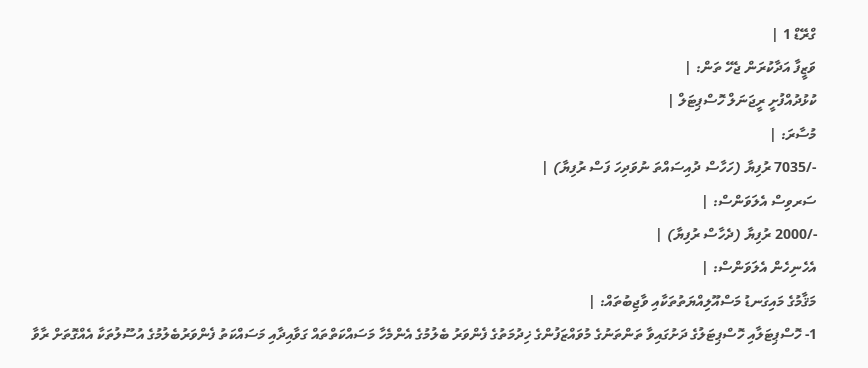ގްރޭޑް 1 |
ވަޒީފާ އަދާކުރަން ޖެހޭ ތަން: |
ކުޅުދުއްފުށީ ރީޖަނަލް ހޮސްޕިޓަލް |
މުސާރަ: |
-/7035 ރުފިޔާ (ހަހާސް ދުއިސައްތަ ނުވަދިހަ ފަސް ރުފިޔާ) |
ސަރވިސް އެލަވަންސް: |
-/2000 ރުފިޔާ (ދެހާސް ރުފިޔާ) |
އެހެނިހެން އެލަވަންސް: |
މަޤާމުގެ މައިގަނޑު މަސްއޫލިއްޔަތުތަކާއި ވާޖިބުތައް: |
1- ހޮސްޕިޓަލާއި ހޮސްޕިޓަލުގެ ދަށުގައިވާ ތަންތަނުގެ މުވައްޒަފުންގެ ޚިދުމަތުގެ ފެންވަރު ބެލުމުގެ އެންމެހާ މަސައްކަތްތައް ގަވާއިދާއި މަސައްކަތު ފެންވަރުބެލުމުގެ އުސޫލުތަކާ އެއްގޮތަށް ރާވާ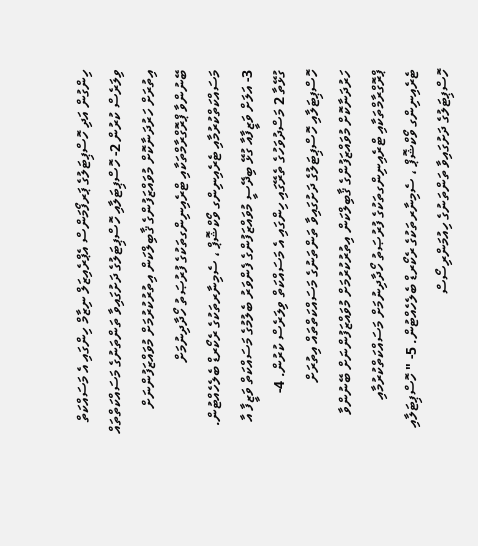ހިންގުން އަދި ހޮސްޕިޓަލުގެ ޕަރފޯމަންސް އެޕްރެއިޒަލް ނިޒާމް ހިންގައި އެ މަސައްކަތް ވިލަރެސް ކުރުން 2- ހޮސްޕިޓަލާއި ހޮސްޕިޓަލުގެ ދަށުގައިވާ ތަންތަނުގެ މަސައްކަތްތައް އިތުރަށް ހަރުދަނާކޮށް މުވައްޒަފުންގެ ޤާބިލްކަން އިތުރުކުރުމަށް މުވައްޒަފުންނަށް ބޭނުންވާ ޕްރޮގްރާމްތަކާއި ޓްރެއިނިންގތަކުގެ ފުރުޞަތު ހޯދާދިނުމަށް މަސައްކަތްކުރުމާއި ޓެރެއިނިންގ ވޯކްޝޮޕް ، ސެމިނާރތަކުގެ ރެކޯރޑް ބެލެހެއްޓުން. 3- އަލަށް ވަޒީފާއާ ގުޅޭ ބިދޭސީ މުވައްޒަފުންގެ ފެންވަރު ބެލުމުގެ މަސައްކަތް ވަޒީފާ އާ ގުޅޭތާ 2 މަސްދުވަހުގެ ތެރޭގައި ހިންގައި އެ މަސައްކަތް ވިލަރެސް ކުރުން. 4- ހޮސްޕިޓަލާއި ހޮސްޕިޓަލުގެ ދަށުގައިވާ ތަންތަނުގެ މަސައްކަތްތައް އިތުރަށް ހަރުދަނާކޮށް މުވައްޒަފުންގެ ޤާބިލްކަން އިތުރުކުރުމަށް މުވައްޒަފުންނަށް ބޭނުންވާ ޕްރޮގްރާމްތަކާއި ޓްރެއިނިންގތަކުގެ ފުރުޞަތު ހޯދާދިނުމަށް މަސައްކަތްކުރުމާއި ޓެރެއިނިންގ ވޯކްޝޮޕް ، ސެމިނާރތަކުގެ ރެކޯރޑް ބެލެހެއްޓުން. 5- " ހޮސްޕިޓަލާއި ހޮސްޕިޓަލުގެ ދަށުގައިވާ ތަންތަނުގެ ހިއުމަންރިސޯސް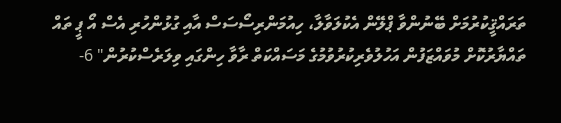ތަރައްޤީކުރުމަށް ބޭނުންވާ ޕްލޭން އެކުލަވާލާ، ހިއުމަންރިސޯސަސް އާއި ގުޅުންހުރި އެސް އޯ ޕީ ތައް ތައްޔާރުކޮށް މުވައްޒަފުން އަހުލުވެރިކުރުވުމުގެ މަސައްކަތް ރާވާ ހިންގައި ވިލަރެސްކުރުން" 6-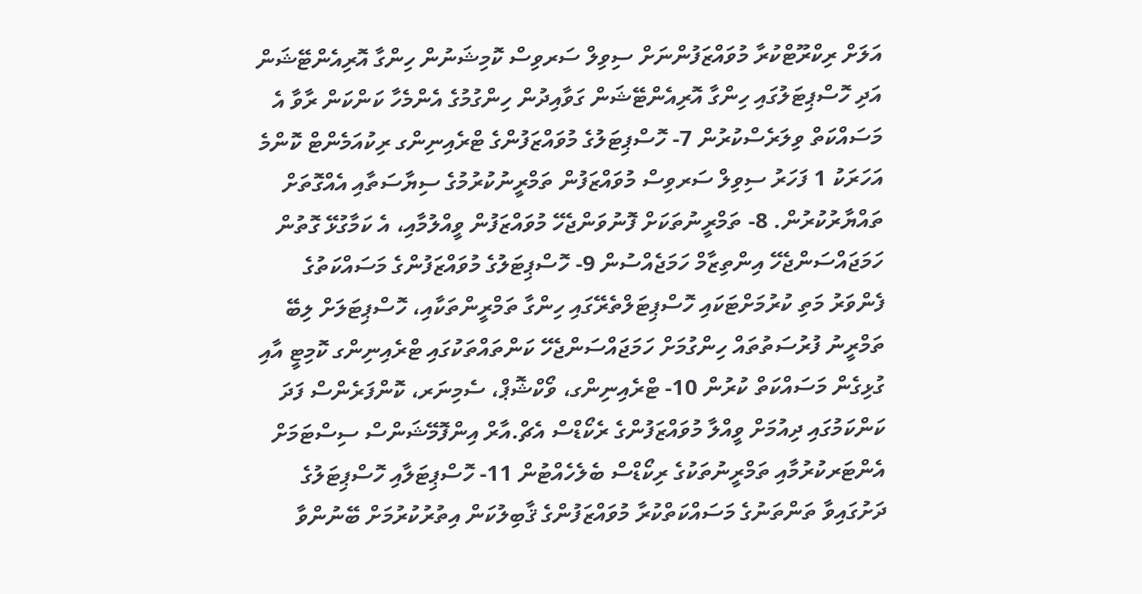އަލަށް ރިކްރޫޓްކުރާ މުވައްޒަފުންނަށް ސިވިލް ސަރވިސް ކޮމިޝަނުން ހިންގާ އޮރިއެންޓޭޝަން އަދި ހޮސްޕިޓަލުގައި ހިންގާ އޮރިއެންޓޭޝަން ގަވާއިދުން ހިންގުމުގެ އެންމެހާ ކަންކަން ރާވާ އެ މަސައްކަތް ވިލަރެސްކުރުން 7- ހޮސްޕިޓަލުގެ މުވައްޒަފުންގެ ޓްރެއިނިންގ ރިކުއަމެންޓް ކޮންމެ އަހަރަކު 1 ފަހަރު ސިވިލް ސަރވިސް މުވައްޒަފުން ތަމްރީނުކުރުމުގެ ސިޔާސަތާއި އެއްގޮތަށް ތައްޔާރުކުރުން. 8- ތަމްރީނުތަކަށް ފޮނުވަންޖެހޭ މުވައްޒަފުން ވީއްލުމާއި، އެ ކަމާގުޅޭ ގޮތުން ހަމަޖައްސަންޖެހޭ އިންތިޒާމް ހަމަޖެއްސުން 9- ހޮސްޕިޓަލުގެ މުވައްޒަފުންގެ މަސައްކަތުގެ ފެންވަރު މަތި ކުރުމަށްޓަކައި ހޮސްޕިޓަލްތެރޭގައި ހިންގާ ތަމްރީންތަކާއި، ހޮސްޕިޓަލަށް ލިބޭ ތަމްރީނު ފުރުސަތުތައް ހިންގުމަށް ހަމަޖައްސަންޖެހޭ ކަންތައްތަކުގައި ޓްރެއިނިންގ ކޮމިޓީ އާއި ގުޅިގެން މަސައްކަތް ކުރުން 10- ޓްރެއިނިންގ، ވޯކްޝޮޕް، ސެމިނަރ، ކޮންފަރެންސް ފަދަ ކަންކަމުގައި ދިއުމަށް ވީއްލާ މުވައްޒަފުންގެ ރެކޯޑްސް އެޗް.އާރް އިންފޮމޭޝަންސް ސިސްޓަމަށް އެންޓަރކުރުމާއި ތަމްރީނުތަކުގެ ރިކޯޑްސް ބެލެހެއްޓުން 11- ހޮސްޕިޓަލާއި ހޮސްޕިޓަލުގެ ދަށުގައިވާ ތަންތަނުގެ މަސައްކަތްކުރާ މުވައްޒަފުންގެ ޤާބިލުކަން އިތުރުކުރުމަށް ބޭނުންވާ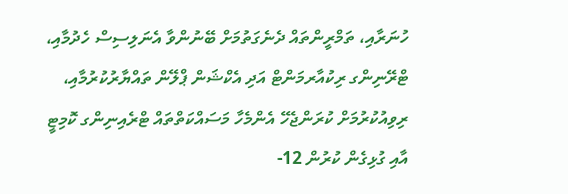ހުނަރާއި، ތަމްރީންތައް ދެނެގަތުމަށް ބޭނުންވާ އެނަލިސިސް ހެދުމާއި، ޓްރޭނިންގ ރިކުއާރމަންޓް އަދި އެކްޝަން ޕްލޭން ތައްޔާރުކުރުމާއި، ރިވިއުކުރުމަށް ކުރަންޖެހޭ އެންމެހާ މަސައްކަތްތައް ޓްރެއިނިންގ ކޮމިޓީ އާއި ގުޅިގެން ކުރުން 12-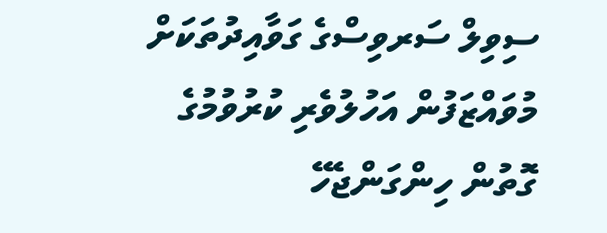ސިވިލް ސަރވިސްގެ ގަވާއިދުތަކަށް މުވައްޒަފުން އަހުލުވެރި ކުރުވުމުގެ ގޮތުން ހިންގަންޖެހޭ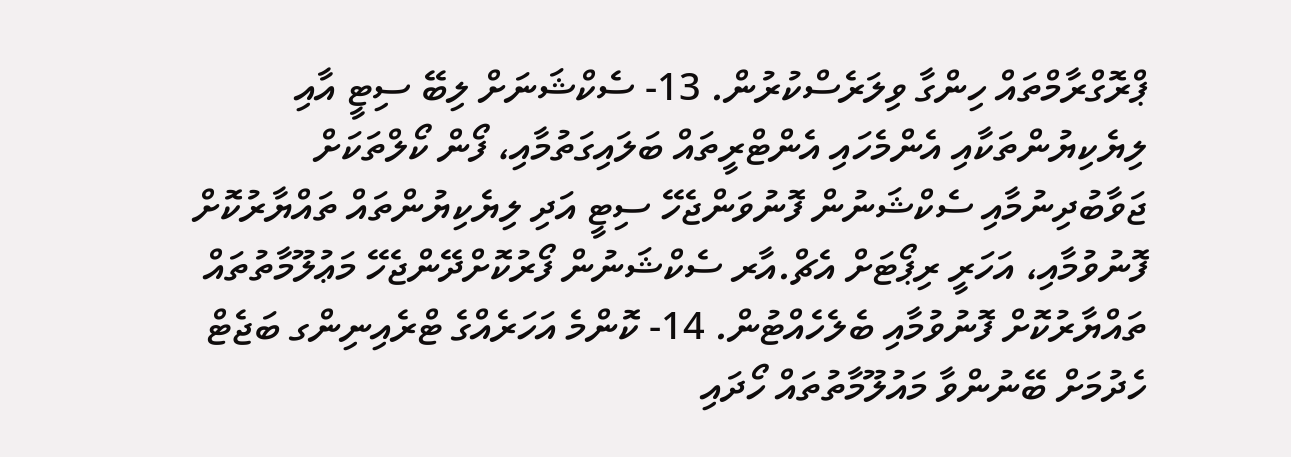ޕްރޮގްރާމްތައް ހިންގާ ވިލަރެސްކުރުން. 13- ސެކްޝަނަށް ލިބޭ ސިޓީ އާއި ލިޔެކިޔުންތަކާއި އެންމެހައި އެންޓްރީތައް ބަލައިގަތުމާއި، ފޯން ކޯލްތަކަށް ޖަވާބުދިނުމާއި ސެކްޝަނުން ފޮނުވަންޖެހޭ ސިޓީ އަދި ލިޔެކިޔުންތައް ތައްޔާރުކޮށް ފޮނުވުމާއި، އަހަރީ ރިޕޯޓަށް އެޗް.އާރ ސެކްޝަނުން ފޯރުކޮށްދޭންޖެހޭ މަޢުލޫމާތުތައް ތައްޔާރުކޮށް ފޮނުވުމާއި ބެލެހެއްޓުން. 14- ކޮންމެ އަހަރެއްގެ ޓްރެއިނިންގ ބަޖެޓް ހެދުމަށް ބޭނުންވާ މައުލޫމާތުތައް ހޯދައި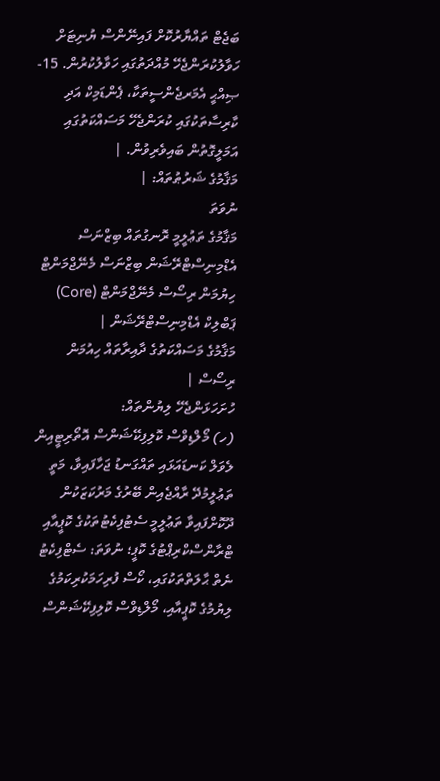ބަޖެޓް ތައްޔާރުކޮށް ފައިނޭންސް ޔުނިޓަށް ހަވާލުކުރަންޖެހޭ މުއްދަތުގައި ހަވާލުކުރުން. 15- ޞިއްޙީ އެމަރޖެންސީތަކާ، ޕެންޑަމިކް އަދި ކާރިސާތަކުގައި ކުރަންޖެހޭ މަސައްކަތުގައި އަމަލީގޮތުން ބައިވެރިވުން. |
މަޤާމުގެ ޝަރުޠުތައް: |
ނުވަތަ
މަޤާމުގެ ތަޢުލީމީ ރޮނގުތައް ބިޒްނަސް އެޑްމިނިސްޓްރޭޝަން ބިޒްނަސް މެނޭޖްމަންޓް ހިޔުމަން ރިސޯސް މެނޭޖްމަންޓް (Core) ޕަބްލިކް އެޑްމިނިސްޓްރޭޝަން |
މަޤާމުގެ މަސައްކަތުގެ ދާއިރާތައް ހިއުމަން ރިސޯސް |
ހުށަހަޅަންޖެހޭ ލިޔުންތައް:
(ހ) މޯލްޑިވްސް ކޮލިފިކޭޝަންސް އޮތޯރިޓީއިން ލެވަލް ކަނޑައަޅައި ތައްގަނޑު ޖަހާފައިވާ، މަތީ ތަޢުލީމުދޭ ރާއްޖެއިން ބޭރުގެ މަރުކަޒަކުން ދޫކޮށްފައިވާ ތަޢުލީމީ ސެޓުފިކެޓުތަކުގެ ކޮޕީއާއި ޓްރާންސްކްރިޕްޓުގެ ކޮޕީ؛ ނުވަތަ: ސެޓްފިކެޓު ނެތް ޙާލަތްތަކުގައި، ކޯސް ފުރިހަމަކުރިކަމުގެ ލިޔުމުގެ ކޮޕީއާއި، މޯލްޑިވްސް ކޮލިފިކޭޝަންސް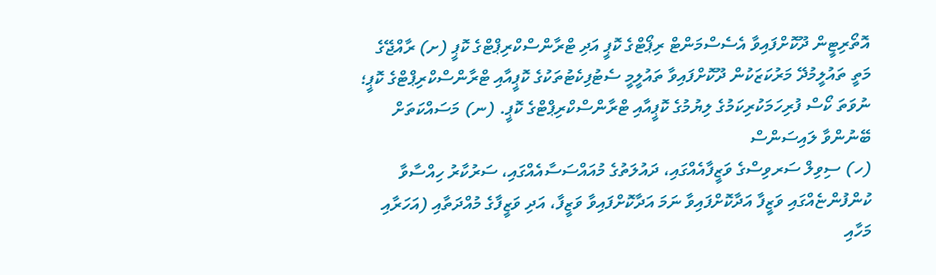އޮތޯރިޓީން ދޫކޮށްފައިވާ އެސެސްމަންޓް ރިޕޯޓްގެ ކޮޕީ އަދި ޓްރާންސްކްރިޕްޓްގެ ކޮޕީ (ށ) ރާއްޖޭގެ މަތީ ތައުލީމުދޭ މަރުކަޒަކުން ދޫކޮށްފައިވާ ތައުލީމީ ސެޓުފިކެޓުތަކުގެ ކޮޕީއާއި ޓްރާންސްކްރިޕްޓްގެ ކޮޕީ؛ ނުވަތަ ކޯސް ފުރިހަމަކުރިކަމުގެ ލިޔުމުގެ ކޮޕީއާއި ޓްރާންސްކްރިޕްޓްގެ ކޮޕީ. (ނ) މަސައްކަތަށް ބޭނުންވާ ލައިސަންސް
(ހ) ސިވިލް ސަރވިސްގެ ވަޒީފާއެއްގައި، ދައުލަތުގެ މުއައްސަސާއެއްގައި، ސަރުކާރު ހިއްސާވާ ކުންފުންޏެއްގައި ވަޒީފާ އަދާކޮށްފައިވާ ނަމަ އަދާކޮށްފައިވާ ވަޒީފާ، އަދި ވަޒީފާގެ މުއްދަތާއި (އަހަރާއި މަހާއި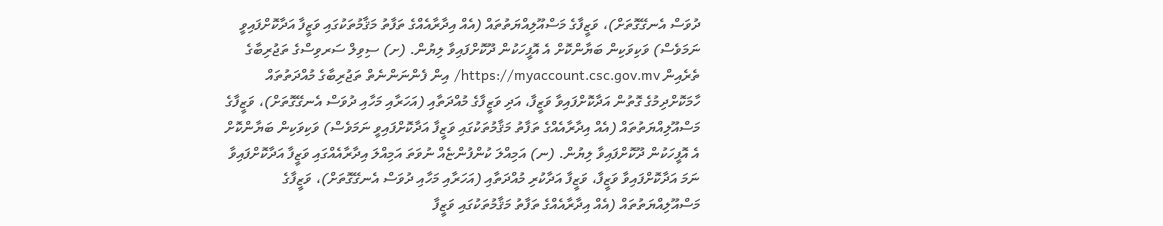ދުވަސް އެނގޭގޮތަށް)، ވަޒީފާގެ މަސްއޫލިއްޔަތުތައް (އެއް އިދާރާއެއްގެ ތަފާތު މަޤާމުތަކުގައި ވަޒީފާ އަދާކޮށްފައިވީ ނަމަވެސް) ވަކިވަކިން ބަޔާންކޮށް އެ އޮފީހަކުން ދޫކޮށްފައިވާ ލިޔުން. (ށ) ސިވިލް ސަރވިސްގެ ތަޖުރިބާގެ ތެރެއިން https://myaccount.csc.gov.mv/ އިން ފެންނަންނެތް ތަޖުރިބާގެ މުއްދަތުތައް ހާމަކޮށްދިމުގެ ގޮތުން އަދާކޮށްފައިވާ ވަޒީފާ، އަދި ވަޒީފާގެ މުއްދަތާއި (އަހަރާއި މަހާއި ދުވަސް އެނގޭގޮތަށް)، ވަޒީފާގެ މަސްއޫލިއްޔަތުތައް (އެއް އިދާރާއެއްގެ ތަފާތު މަޤާމުތަކުގައި ވަޒީފާ އަދާކޮށްފައިވީ ނަމަވެސް) ވަކިވަކިން ބަޔާންކޮށް އެ އޮފީހަކުން ދޫކޮށްފައިވާ ލިޔުން. (ނ) އަމިއްލަ ކުންފުންޏެއް ނުވަތަ އަމިއްލަ އިދާރާއެއްގައި ވަޒީފާ އަދާކޮށްފައިވާ ނަމަ އަދާކޮށްފައިވާ ވަޒީފާ، ވަޒީފާ އަދާކުރި މުއްދަތާއި (އަހަރާއި މަހާއި ދުވަސް އެނގޭގޮތަށް)، ވަޒީފާގެ މަސްއޫލިއްޔަތުތައް (އެއް އިދާރާއެއްގެ ތަފާތު މަޤާމުތަކުގައި ވަޒީފާ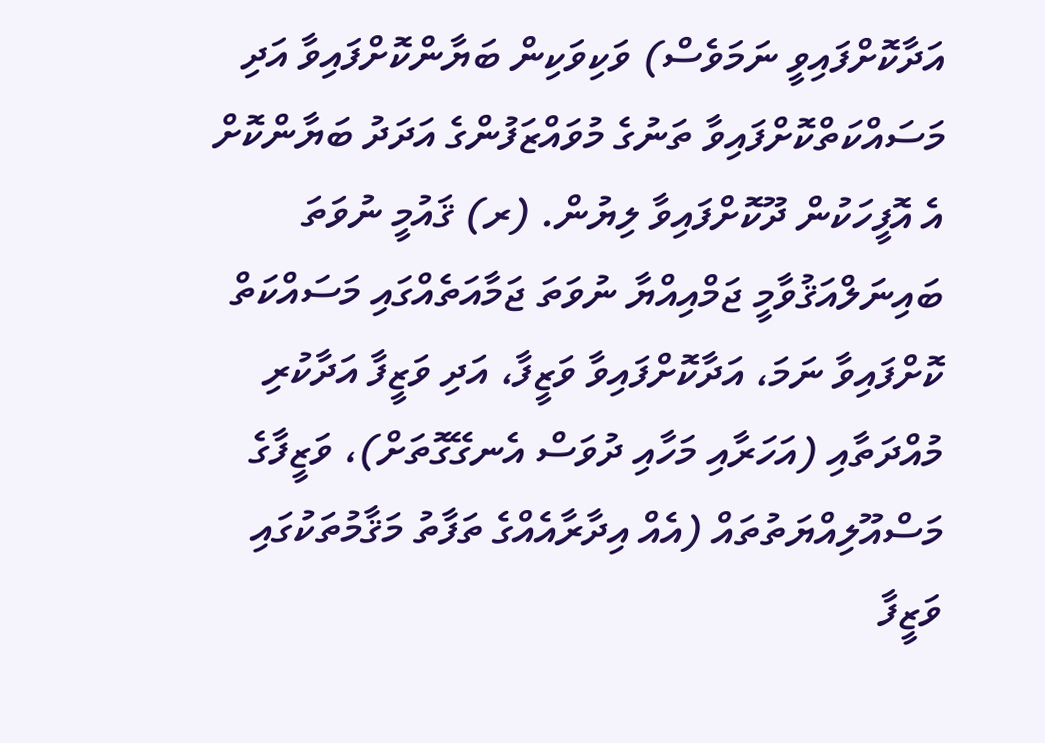އަދާކޮށްފައިވީ ނަމަވެސް) ވަކިވަކިން ބަޔާންކޮށްފައިވާ އަދި މަސައްކަތްކޮށްފައިވާ ތަނުގެ މުވައްޒަފުންގެ އަދަދު ބަޔާންކޮށް އެ އޮފީހަކުން ދޫކޮށްފައިވާ ލިޔުން. (ރ) ޤައުމީ ނުވަތަ ބައިނަލްއަޤުވާމީ ޖަމްއިއްޔާ ނުވަތަ ޖަމާއަތެއްގައި މަސައްކަތް ކޮށްފައިވާ ނަމަ، އަދާކޮށްފައިވާ ވަޒީފާ، އަދި ވަޒީފާ އަދާކުރި މުއްދަތާއި (އަހަރާއި މަހާއި ދުވަސް އެނގޭގޮތަށް)، ވަޒީފާގެ މަސްއޫލިއްޔަތުތައް (އެއް އިދާރާއެއްގެ ތަފާތު މަޤާމުތަކުގައި ވަޒީފާ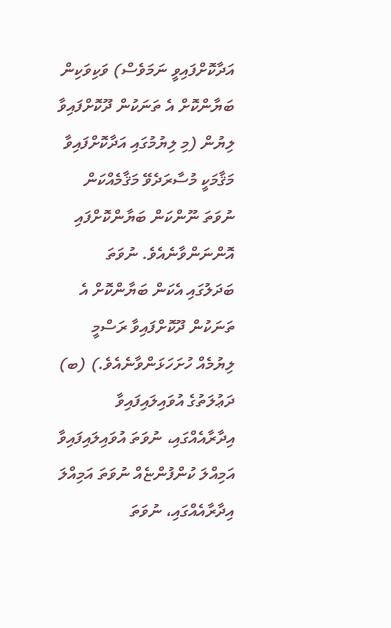އަދާކޮށްފައިވީ ނަމަވެސް) ވަކިވަކިން ބަޔާންކޮށް އެ ތަނަކުން ދޫކޮށްފައިވާ ލިޔުން (މި ލިޔުމުގައި އަދާކޮށްފައިވާ މަޤާމަކީ މުސާރަދެވޭ މަޤާމެއްކަން ނުވަތަ ނޫންކަން ބަޔާންކޮށްފައި އޮންނަންވާނެއެވެ. ނުވަތަ ބަދަލުގައި އެކަން ބަޔާންކޮށް އެ ތަނަކުން ދޫކޮށްފައިވާ ރަސްމީ ލިޔުމެއް ހުށަހަޅަންވާނެއެވެ.) (ބ) ދަޢުލަތުގެ އުވައިލައިފައިވާ އިދާރާއެއްގައި، ނުވަތަ އުވައިލައިފައިވާ އަމިއްލަ ކުންފުންޏެއް ނުވަތަ އަމިއްލަ އިދާރާއެއްގައި، ނުވަތަ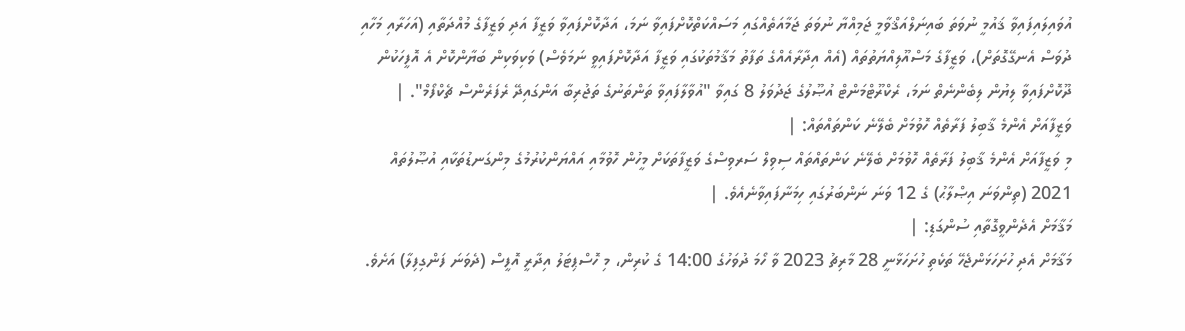އުވައިލައިފައިވާ ޤައުމީ ނުވަތަ ބައިނަލްއަޤްވާމީ ޖަމިއްޔާ ނުވަތަ ޖަމާއަތެއްގައި މަސައްކަތްކޮށްފައިވާ ނަމަ، އަދާކޮށްފައިވާ ވަޒީފާ އަދި ވަޒީފާގެ މުއްދަތާއި (އަހަރާއި މަހާއި ދުވަސް އެނގޭގޮތަށް)، ވަޒީފާގެ މަސްއޫލިއްޔަތުތައް (އެއް އިދާރާއެއްގެ ތަފާތު މަޤާމުތަކުގައި ވަޒީފާ އަދާކޮށްފައިވީ ނަމަވެސް) ވަކިވަކިން ބަޔާންކޮށް އެ އޮފީހަކުން ދޫކޮށްފައިވާ ލިޔުން ލިބެންނެތް ނަމަ، ރެކްރޫޓްމަންޓް އުޞޫލުގެ ޖަދުވަލު 8 ގައިވާ "އުވާލާފައިވާ ތަންތަނުގެ ތަޖުރިބާ އަންގައިދޭ ރެފަރެންސް ޗެކްފޯމް". |
ވަޒީފާއަށް އެންމެ ޤާބިލު ފަރާތެއް ހޮވުމަށް ބެލޭނެ ކަންތައްތައް: |
މި ވަޒީފާއަށް އެންމެ ޤާބިލު ފަރާތެއް ހޮވުމަށް ބެލޭނެ ކަންތައްތައް ސިވިލް ސަރވިސްގެ ވަޒީފާތަކަށް މީހުން ހޮވުމާއި އައްޔަންކުރުމުގެ މިންގަނޑުތަކާއި އުޞޫލުތައް 2021 (ތިންވަނަ އިޞްލާޙު) ގެ 12 ވަނަ ނަންބަރުގައި ހިމަނާފައިވާނެއެވެ. |
މަޤާމަށް އެދެންވީގޮތާއި ސުންގަޑި: |
މަޤާމަށް އެދި ހުށަހަޅަންޖެހޭ ތަކެތި ހުށަހަޅާނީ 28 މާރިޗު 2023 ވާ ހޯމަ ދުވަހުގެ 14:00 ގެ ކުރިން، މި ހޮސްޕިޓަލު އިދާރީ އޮފީސް (ދެވަނަ ފަންގިފިލާ) އަށެވެ.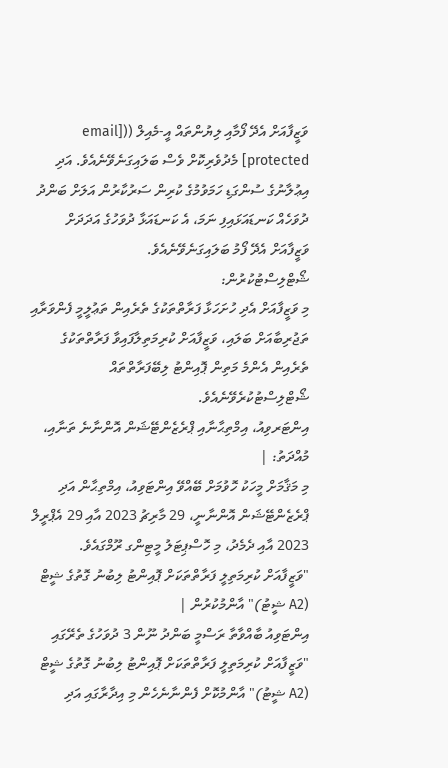ވަޒީފާއަށް އެދޭ ފޯމާއި ލިޔުންތައް އީ-މެއިލް (([email protected] މެދުވެރިކޮށް ވެސް ބަލައިގަނެވޭނެއެވެ. އަދި އިޢުލާނުގެ ސުންގަޑި ހަމަވުމުގެ ކުރިން ސަރުކާރުން އަލަށް ބަންދު ދުވަހެއް ކަނޑައަޅައިފި ނަމަ، އެ ކަނޑައަޅާ ދުވަހުގެ އަދަދަށް ވަޒީފާއަށް އެދޭ ފޯމު ބަލައިގަނެވޭނެއެވެ.
ޝޯޓްލިސްޓުކުރުން:
މި ވަޒީފާއަށް އެދި ހުށަހަޅާ ފަރާތްތަކުގެ ތެރެއިން ތަޢުލީމީ ފެންވަރާއި ތަޖުރިބާއަށް ބަލައި، ވަޒީފާއަށް ކުރިމަތިލާފައިވާ ފަރާތްތަކުގެ ތެރެއިން އެންމެ މަތިން ޕޮއިންޓު ލިބޭފަރާތްތައް ޝޯޓްލިސްޓުކުރެވޭނެއެވެ.
އިންޓަރވިއު، އިމްތިޙާނާއި ޕްރެޒެންޓޭޝަން އޮންނާނެ ތަނާއި، މުއްދަތު: |
މި މަޤާމަށް މީހަކު ހޮވުމަށް ބޭއްވޭ އިންޓަވިއު، އިމްތިޙާން އަދި ޕްރެޒެންޓޭޝަން އޮންނާނީ، 29 މާރިޗު 2023 އާއި 29 އެޕްރީލް 2023 އާއި ދެމެދު، މި ހޮސްޕިޓަލު މީޓިންގ ރޫމްގައެވެ.
"ވަޒީފާއަށް ކުރިމަތިލީ ފަރާތްތަކަށް ޕޮއިންޓު ލިބުނު ގޮތުގެ ޝީޓް (A2 ޝީޓު)" އާންމުކުރުން |
އިންޓަވިއު ބާއްވާތާ ރަސްމީ ބަންދު ނޫން 3 ދުވަހުގެ ތެރޭގައި "ވަޒީފާއަށް ކުރިމަތިލީ ފަރާތްތަކަށް ޕޮއިންޓު ލިބުނު ގޮތުގެ ޝީޓް (A2 ޝީޓު)" އާންމުކޮށް ފެންނާނެހެން މި އިދާރާގައި އަދި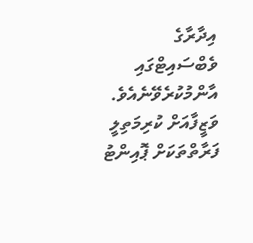އިދާރާގެ ވެބްސައިޓްގައި އާންމުކުރެވޭނެއެވެ. ވަޒީފާއަށް ކުރިމަތިލީ ފަރާތްތަކަށް ޕޮއިންޓު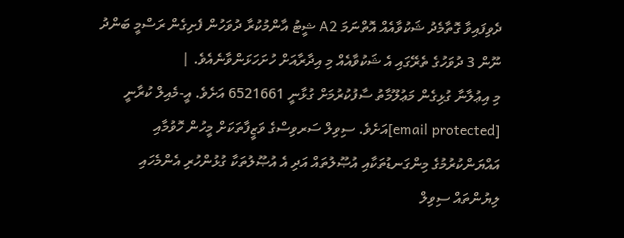ދެވިފައިވާ ގޮތާމެދު ޝަކުވާއެއް އޮތްނަމަ A2 ޝީޓު އާންމުކުރާ ދުވަހުން ފެށިގެން ރަސްމީ ބަންދު ނޫން 3 ދުވަހުގެ ތެރޭގައި އެ ޝަކުވާއެއް މި އިދާރާއަށް ހުށަހަޅަންވާނެއެވެ. |
މި އިޢުލާނާ ގުޅިގެން މަޢުލޫމާތު ސާފުކުރުމަށް ގުޅާނީ 6521661 އަށެވެ. އީ-މެއިލް ކުރާނީ [email protected]އަށެވެ. ސިވިލް ސަރވިސްގެ ވަޒީފާތަކަށް މީހުން ހޮވުމާއި އައްޔަންކުރުމުގެ މިންގަނޑުތަކާއި އުޞޫލުތައް އަދި އެ އުޞޫލުތަކާ ގުޅުންހުރި އެންމެހައި ލިޔުންތައް ސިވިލް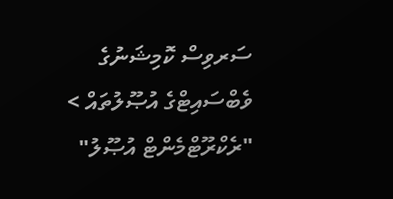ސަރވިސް ކޮމިޝަނުގެ ވެބްސައިޓްގެ އުޞޫލުތައް > "ރެކްރޫޓްމެންޓް އުޞޫލު"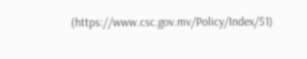(https://www.csc.gov.mv/Policy/Index/51)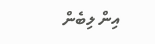އިން ލިބެން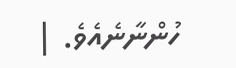ހުންނާނެއެވެ. |